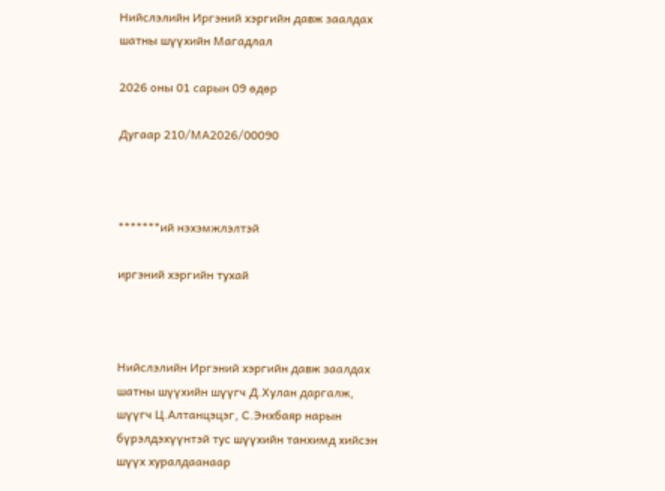Нийслэлийн Иргэний хэргийн давж заалдах шатны шүүхийн Магадлал

2026 оны 01 сарын 09 өдөр

Дугаар 210/МА2026/00090



*******ий нэхэмжлэлтэй

иргэний хэргийн тухай



Нийслэлийн Иргэний хэргийн давж заалдах шатны шүүхийн шүүгч Д.Хулан даргалж, шүүгч Ц.Алтанцэцэг, С.Энхбаяр нарын бүрэлдэхүүнтэй тус шүүхийн танхимд хийсэн шүүх хуралдаанаар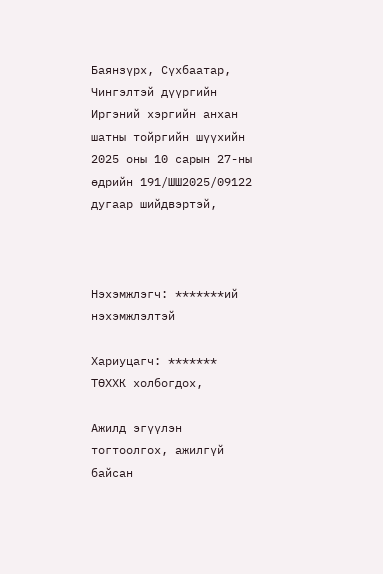Баянзүрх, Сүхбаатар, Чингэлтэй дүүргийн Иргэний хэргийн анхан шатны тойргийн шүүхийн 2025 оны 10 сарын 27-ны өдрийн 191/ШШ2025/09122 дугаар шийдвэртэй,



Нэхэмжлэгч: *******ий нэхэмжлэлтэй

Хариуцагч: ******* ТӨХХК холбогдох,

Ажилд эгүүлэн тогтоолгох, ажилгүй байсан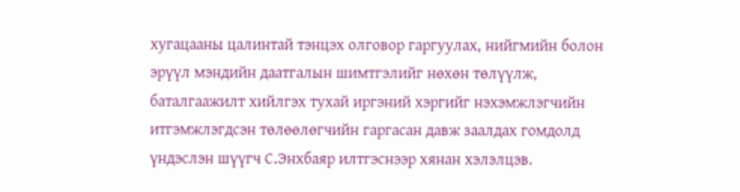хугацааны цалинтай тэнцэх олговор гаргуулах, нийгмийн болон эрүүл мэндийн даатгалын шимтгэлийг нөхөн төлүүлж, баталгаажилт хийлгэх тухай иргэний хэргийг нэхэмжлэгчийн итгэмжлэгдсэн төлөөлөгчийн гаргасан давж заалдах гомдолд үндэслэн шүүгч С.Энхбаяр илтгэснээр хянан хэлэлцэв.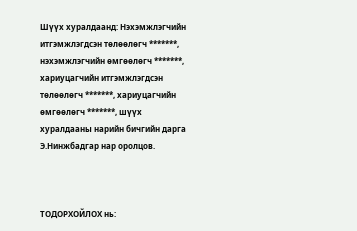Шүүх хуралдаанд: Нэхэмжлэгчийн итгэмжлэгдсэн төлөөлөгч *******, нэхэмжлэгчийн өмгөөлөгч *******, хариуцагчийн итгэмжлэгдсэн төлөөлөгч *******, хариуцагчийн өмгөөлөгч *******, шүүх хуралдааны нарийн бичгийн дарга Э.Нинжбадгар нар оролцов.



ТОДОРХОЙЛОХ нь: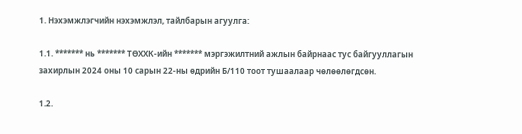1. Нэхэмжлэгчийн нэхэмжлэл, тайлбарын агуулга:

1.1. ******* нь ******* ТӨХХК-ийн ******* мэргэжилтний ажлын байрнаас тус байгууллагын захирлын 2024 оны 10 сарын 22-ны өдрийн Б/110 тоот тушаалаар чөлөөлөгдсөн.

1.2.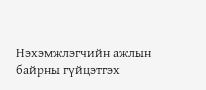Нэхэмжлэгчийн ажлын байрны гүйцэтгэх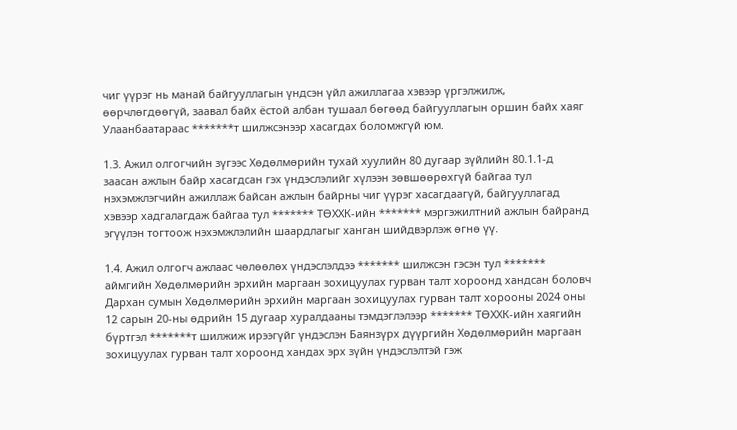чиг үүрэг нь манай байгууллагын үндсэн үйл ажиллагаа хэвээр үргэлжилж, өөрчлөгдөөгүй, заавал байх ёстой албан тушаал бөгөөд байгууллагын оршин байх хаяг Улаанбаатараас *******т шилжсэнээр хасагдах боломжгүй юм.

1.3. Ажил олгогчийн зүгээс Хөдөлмөрийн тухай хуулийн 80 дугаар зүйлийн 80.1.1-д заасан ажлын байр хасагдсан гэх үндэслэлийг хүлээн зөвшөөрөхгүй байгаа тул нэхэмжлэгчийн ажиллаж байсан ажлын байрны чиг үүрэг хасагдаагүй, байгууллагад хэвээр хадгалагдаж байгаа тул ******* ТӨХХК-ийн ******* мэргэжилтний ажлын байранд эгүүлэн тогтоож нэхэмжлэлийн шаардлагыг ханган шийдвэрлэж өгнө үү.

1.4. Ажил олгогч ажлаас чөлөөлөх үндэслэлдээ ******* шилжсэн гэсэн тул ******* аймгийн Хөдөлмөрийн эрхийн маргаан зохицуулах гурван талт хороонд хандсан боловч Дархан сумын Хөдөлмөрийн эрхийн маргаан зохицуулах гурван талт хорооны 2024 оны 12 сарын 20-ны өдрийн 15 дугаар хуралдааны тэмдэглэлээр ******* ТӨХХК-ийн хаягийн бүртгэл *******т шилжиж ирээгүйг үндэслэн Баянзүрх дүүргийн Хөдөлмөрийн маргаан зохицуулах гурван талт хороонд хандах эрх зүйн үндэслэлтэй гэж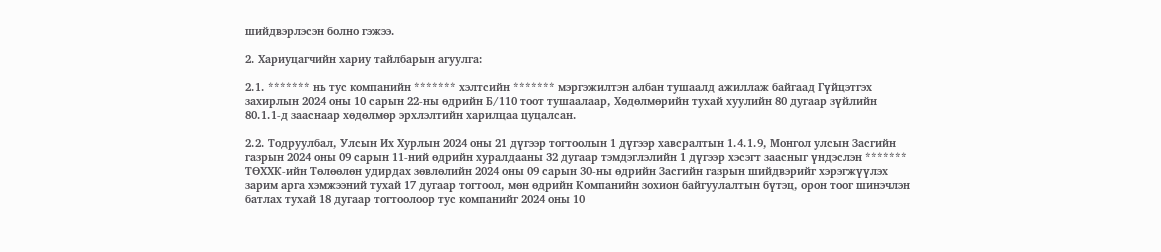шийдвэрлэсэн болно гэжээ.

2. Хариуцагчийн хариу тайлбарын агуулга:

2.1. ******* нь тус компанийн ******* хэлтсийн ******* мэргэжилтэн албан тушаалд ажиллаж байгаад Гүйцэтгэх захирлын 2024 оны 10 сарын 22-ны өдрийн Б/110 тоот тушаалаар, Хөдөлмөрийн тухай хуулийн 80 дугаар зүйлийн 80.1.1-д зааснаар хөдөлмөр эрхлэлтийн харилцаа цуцалсан.

2.2. Тодруулбал, Улсын Их Хурлын 2024 оны 21 дүгээр тогтоолын 1 дүгээр хавсралтын 1.4.1.9, Монгол улсын Засгийн газрын 2024 оны 09 сарын 11-ний өдрийн хуралдааны 32 дугаар тэмдэглэлийн 1 дүгээр хэсэгт заасныг үндэслэн ******* ТӨХХК-ийн Төлөөлөн удирдах зөвлөлийн 2024 оны 09 сарын 30-ны өдрийн Засгийн газрын шийдвэрийг хэрэгжүүлэх зарим арга хэмжээний тухай 17 дугаар тогтоол, мөн өдрийн Компанийн зохион байгуулалтын бүтэц, орон тоог шинэчлэн батлах тухай 18 дугаар тогтоолоор тус компанийг 2024 оны 10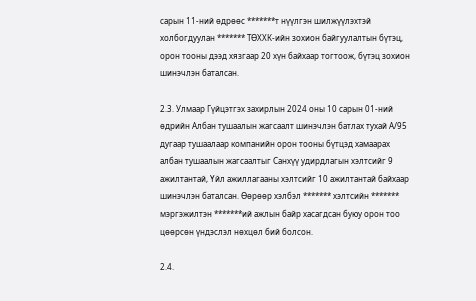сарын 11-ний өдрөөс *******т нүүлгэн шилжүүлэхтэй холбогдуулан ******* ТӨХХК-ийн зохион байгуулалтын бүтэц, орон тооны дээд хязгаар 20 хүн байхаар тогтоож, бүтэц зохион шинэчлэн баталсан.

2.3. Улмаар Гүйцэтгэх захирлын 2024 оны 10 сарын 01-ний өдрийн Албан тушаалын жагсаалт шинэчлэн батлах тухай А/95 дугаар тушаалаар компанийн орон тооны бүтцэд хамаарах албан тушаалын жагсаалтыг Санхүү удирдлагын хэлтсийг 9 ажилтантай, Үйл ажиллагааны хэлтсийг 10 ажилтантай байхаар шинэчлэн баталсан. Өөрөөр хэлбэл ******* хэлтсийн ******* мэргэжилтэн *******ий ажлын байр хасагдсан буюу орон тоо цөөрсөн үндэслэл нөхцөл бий болсон.

2.4.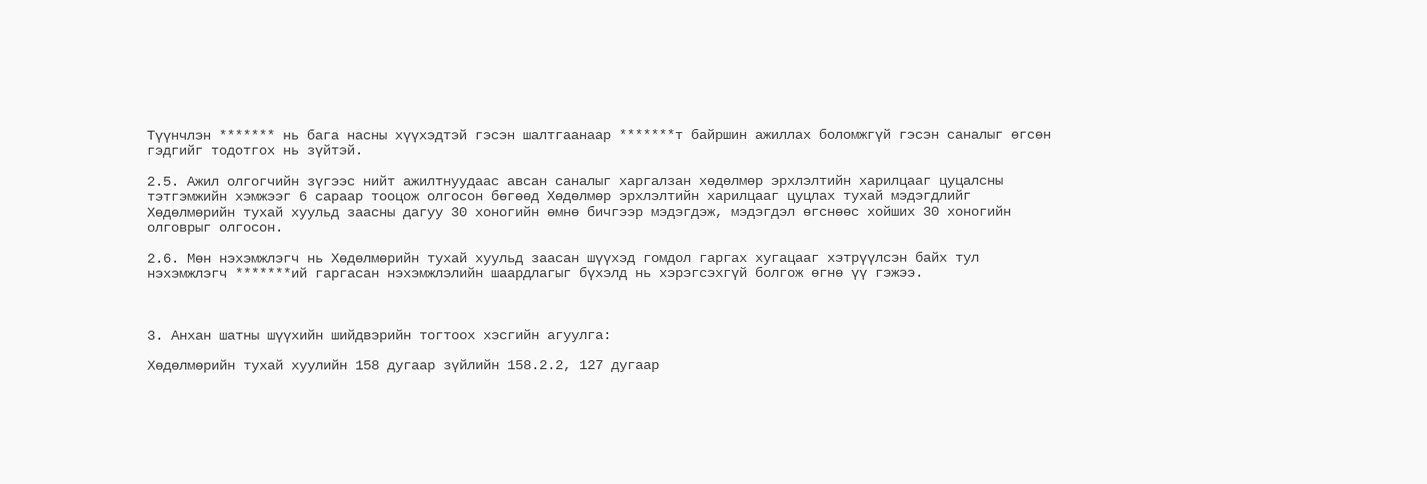Түүнчлэн ******* нь бага насны хүүхэдтэй гэсэн шалтгаанаар *******т байршин ажиллах боломжгүй гэсэн саналыг өгсөн гэдгийг тодотгох нь зүйтэй.

2.5. Ажил олгогчийн зүгээс нийт ажилтнуудаас авсан саналыг харгалзан хөдөлмөр эрхлэлтийн харилцааг цуцалсны тэтгэмжийн хэмжээг 6 сараар тооцож олгосон бөгөөд Хөдөлмөр эрхлэлтийн харилцааг цуцлах тухай мэдэгдлийг Хөдөлмөрийн тухай хуульд заасны дагуу 30 хоногийн өмнө бичгээр мэдэгдэж, мэдэгдэл өгснөөс хойших 30 хоногийн олговрыг олгосон.

2.6. Мөн нэхэмжлэгч нь Хөдөлмөрийн тухай хуульд заасан шүүхэд гомдол гаргах хугацааг хэтрүүлсэн байх тул нэхэмжлэгч *******ий гаргасан нэхэмжлэлийн шаардлагыг бүхэлд нь хэрэгсэхгүй болгож өгнө үү гэжээ.



3. Анхан шатны шүүхийн шийдвэрийн тогтоох хэсгийн агуулга:

Хөдөлмөрийн тухай хуулийн 158 дугаар зүйлийн 158.2.2, 127 дугаар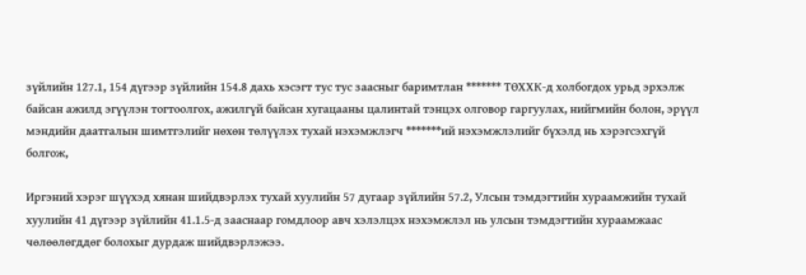зүйлийн 127.1, 154 дүгээр зүйлийн 154.8 дахь хэсэгт тус тус заасныг баримтлан ******* ТӨХХК-д холбогдох урьд эрхэлж байсан ажилд эгүүлэн тогтоолгох, ажилгүй байсан хугацааны цалинтай тэнцэх олговор гаргуулах, нийгмийн болон, эрүүл мэндийн даатгалын шимтгэлийг нөхөн төлүүлэх тухай нэхэмжлэгч *******ий нэхэмжлэлийг бүхэлд нь хэрэгсэхгүй болгож,

Иргэний хэрэг шүүхэд хянан шийдвэрлэх тухай хуулийн 57 дугаар зүйлийн 57.2, Улсын тэмдэгтийн хураамжийн тухай хуулийн 41 дүгээр зүйлийн 41.1.5-д зааснаар гомдлоор авч хэлэлцэх нэхэмжлэл нь улсын тэмдэгтийн хураамжаас чөлөөлөгддөг болохыг дурдаж шийдвэрлэжээ.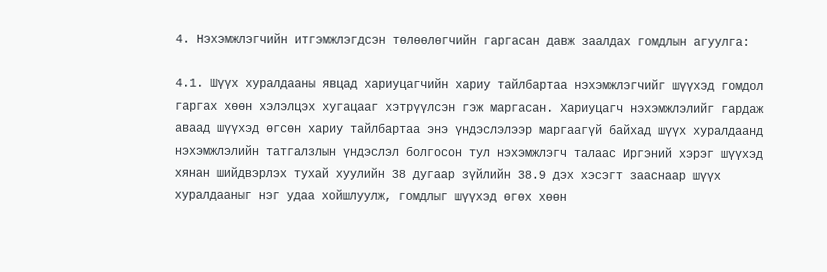4. Нэхэмжлэгчийн итгэмжлэгдсэн төлөөлөгчийн гаргасан давж заалдах гомдлын агуулга:

4.1. Шүүх хуралдааны явцад хариуцагчийн хариу тайлбартаа нэхэмжлэгчийг шүүхэд гомдол гаргах хөөн хэлэлцэх хугацааг хэтрүүлсэн гэж маргасан. Хариуцагч нэхэмжлэлийг гардаж аваад шүүхэд өгсөн хариу тайлбартаа энэ үндэслэлээр маргаагүй байхад шүүх хуралдаанд нэхэмжлэлийн татгалзлын үндэслэл болгосон тул нэхэмжлэгч талаас Иргэний хэрэг шүүхэд хянан шийдвэрлэх тухай хуулийн 38 дугаар зүйлийн 38.9 дэх хэсэгт зааснаар шүүх хуралдааныг нэг удаа хойшлуулж, гомдлыг шүүхэд өгөх хөөн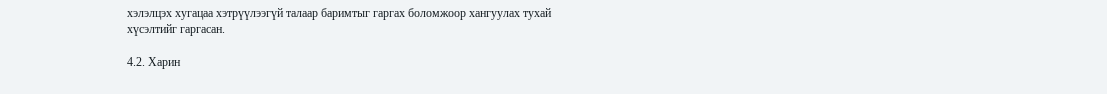хэлэлцэх хугацаа хэтрүүлээгүй талаар баримтыг гаргах боломжоор хангуулах тухай хүсэлтийг гаргасан.

4.2. Харин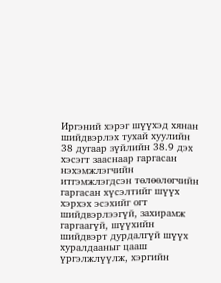Иргэний хэрэг шүүхэд хянан шийдвэрлэх тухай хуулийн 38 дугаар зүйлийн 38.9 дэх хэсэгт зааснаар гаргасан нэхэмжлэгчийн итгэмжлэгдсэн төлөөлөгчийн гаргасан хүсэлтийг шүүх хэрхэх эсэхийг огт шийдвэрлээгүй, захирамж гаргаагүй, шүүхийн шийдвэрт дурдалгүй шүүх хуралдааныг цааш үргэлжлүүлж, хэргийн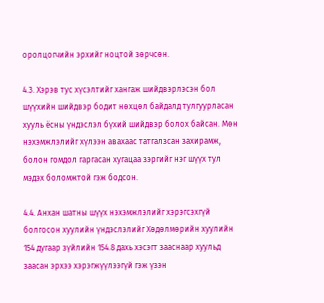оролцогчийн эрхийг ноцтой зөрчсөн.

4.3. Хэрэв тус хүсэлтийг хангаж шийдвэрлэсэн бол шүүхийн шийдвэр бодит нөхцөл байдалд тулгуурласан хууль ёсны үндэслэл бүхий шийдвэр болох байсан. Мөн нэхэмжлэлийг хүлээн авахаас татгалзсан захирамж, болон гомдол гаргасан хугацаа зэргийг нэг шүүх тул мэдэх боломжтой гэж бодсон.

4.4. Анхан шатны шүүх нэхэмжлэлийг хэрэгсэхгүй болгосон хуулийн үндэслэлийг Хөдөлмөрийн хуулийн 154 дугаар зүйлийн 154.8 дахь хэсэгт зааснаар хуульд заасан эрхээ хэрэгжүүлээгүй гэж үзэн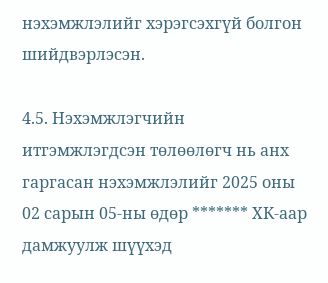нэхэмжлэлийг хэрэгсэхгүй болгон шийдвэрлэсэн.

4.5. Нэхэмжлэгчийн итгэмжлэгдсэн төлөөлөгч нь анх гаргасан нэхэмжлэлийг 2025 оны 02 сарын 05-ны өдөр ******* ХК-аар дамжуулж шүүхэд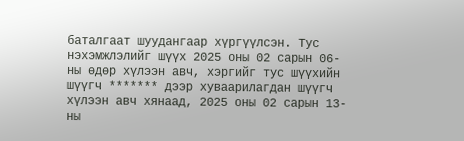баталгаат шуудангаар хүргүүлсэн. Тус нэхэмжлэлийг шүүх 2025 оны 02 сарын 06-ны өдөр хүлээн авч, хэргийг тус шүүхийн шүүгч ******* дээр хуваарилагдан шүүгч хүлээн авч хянаад, 2025 оны 02 сарын 13-ны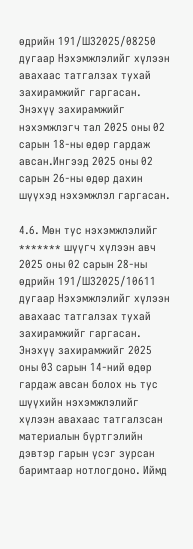өдрийн 191/ШЗ2025/08250 дугаар Нэхэмжлэлийг хүлээн авахаас татгалзах тухай захирамжийг гаргасан. Энэхүү захирамжийг нэхэмжлэгч тал 2025 оны 02 сарын 18-ны өдөр гардаж авсан.Ингээд 2025 оны 02 сарын 26-ны өдөр дахин шүүхэд нэхэмжлэл гаргасан.

4.6. Мөн тус нэхэмжлэлийг ******* шүүгч хүлээн авч 2025 оны 02 сарын 28-ны өдрийн 191/ШЗ2025/10611 дугаар Нэхэмжлэлийг хүлээн авахаас татгалзах тухай захирамжийг гаргасан. Энэхүү захирамжийг 2025 оны 03 сарын 14-ний өдөр гардаж авсан болох нь тус шүүхийн нэхэмжлэлийг хүлээн авахаас татгалзсан материалын бүртгэлийн дэвтэр гарын үсэг зурсан баримтаар нотлогдоно. Иймд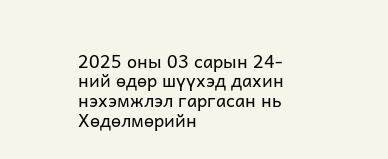2025 оны 03 сарын 24-ний өдөр шүүхэд дахин нэхэмжлэл гаргасан нь Хөдөлмөрийн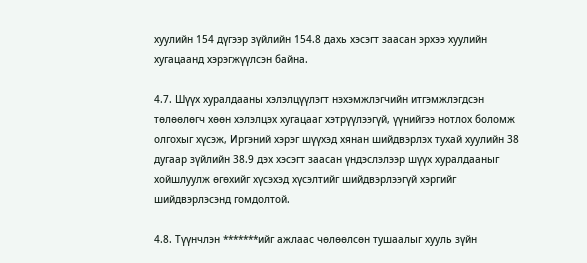хуулийн 154 дүгээр зүйлийн 154.8 дахь хэсэгт заасан эрхээ хуулийн хугацаанд хэрэгжүүлсэн байна.

4.7. Шүүх хуралдааны хэлэлцүүлэгт нэхэмжлэгчийн итгэмжлэгдсэн төлөөлөгч хөөн хэлэлцэх хугацааг хэтрүүлээгүй, үүнийгээ нотлох боломж олгохыг хүсэж, Иргэний хэрэг шүүхэд хянан шийдвэрлэх тухай хуулийн 38 дугаар зүйлийн 38.9 дэх хэсэгт заасан үндэслэлээр шүүх хуралдааныг хойшлуулж өгөхийг хүсэхэд хүсэлтийг шийдвэрлээгүй хэргийг шийдвэрлэсэнд гомдолтой.

4.8. Түүнчлэн *******ийг ажлаас чөлөөлсөн тушаалыг хууль зүйн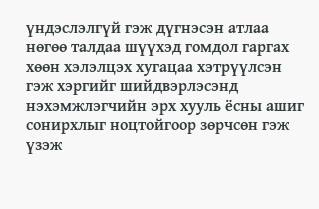үндэслэлгүй гэж дүгнэсэн атлаа нөгөө талдаа шүүхэд гомдол гаргах хөөн хэлэлцэх хугацаа хэтрүүлсэн гэж хэргийг шийдвэрлэсэнд нэхэмжлэгчийн эрх хууль ёсны ашиг сонирхлыг ноцтойгоор зөрчсөн гэж үзэж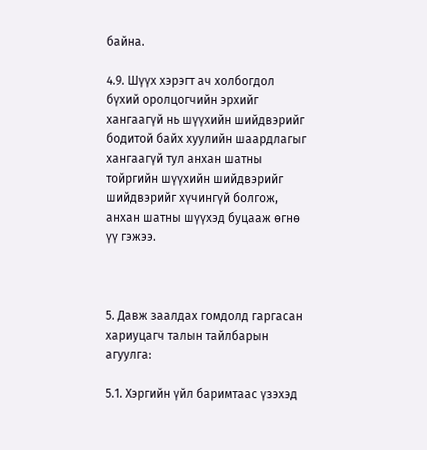байна.

4.9. Шүүх хэрэгт ач холбогдол бүхий оролцогчийн эрхийг хангаагүй нь шүүхийн шийдвэрийг бодитой байх хуулийн шаардлагыг хангаагүй тул анхан шатны тойргийн шүүхийн шийдвэрийг шийдвэрийг хүчингүй болгож, анхан шатны шүүхэд буцааж өгнө үү гэжээ.



5. Давж заалдах гомдолд гаргасан хариуцагч талын тайлбарын агуулга:

5.1. Хэргийн үйл баримтаас үзэхэд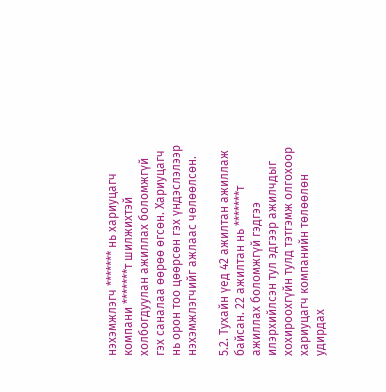нэхэмжлэгч ******* нь хариуцагч компани *******т шилжихтэй холбогдуулан ажиллах боломжгүй гэх саналаа өөрөө өгсөн. Хариуцагч нь орон тоо цөөрсөн гэх үндэслэлээр нэхэмжлэгчийг ажлаас чөлөөлсөн.

5.2. Тухайн үед 42 ажилтан ажиллаж байсан. 22 ажилтан нь *******т ажиллах боломжгүй гэдгээ илэрхийлсэн тул эдгээр ажилчдыг хохироохгүйн тулд тэтгэмж олгохоор хариуцагч компанийн төлөөлөн удирдах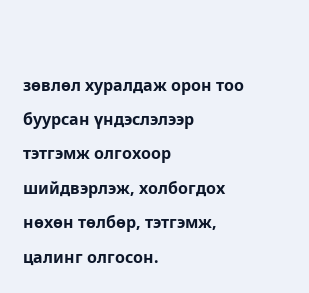зөвлөл хуралдаж орон тоо буурсан үндэслэлээр тэтгэмж олгохоор шийдвэрлэж, холбогдох нөхөн төлбөр, тэтгэмж, цалинг олгосон.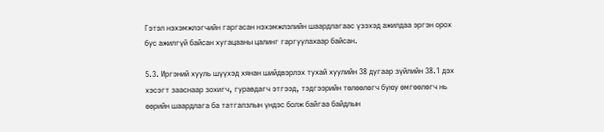Гэтэл нэхэмжлэгчийн гаргасан нэхэмжлэлийн шаардлагаас үзэхэд ажилдаа эргэн орох бус ажилгүй байсан хугацааны цалинг гаргуулахаар байсан.

5.3. Иргэний хууль шүүхэд хянан шийдвэрлэх тухай хуулийн 38 дугаар зүйлийн 38.1 дэх хэсэгт зааснаар зохигч, гуравдагч этгээд, тэдгээрийн төлөөлөгч буюу өмгөөлөгч нь өөрийн шаардлага ба татгалзлын үндэс болж байгаа байдлын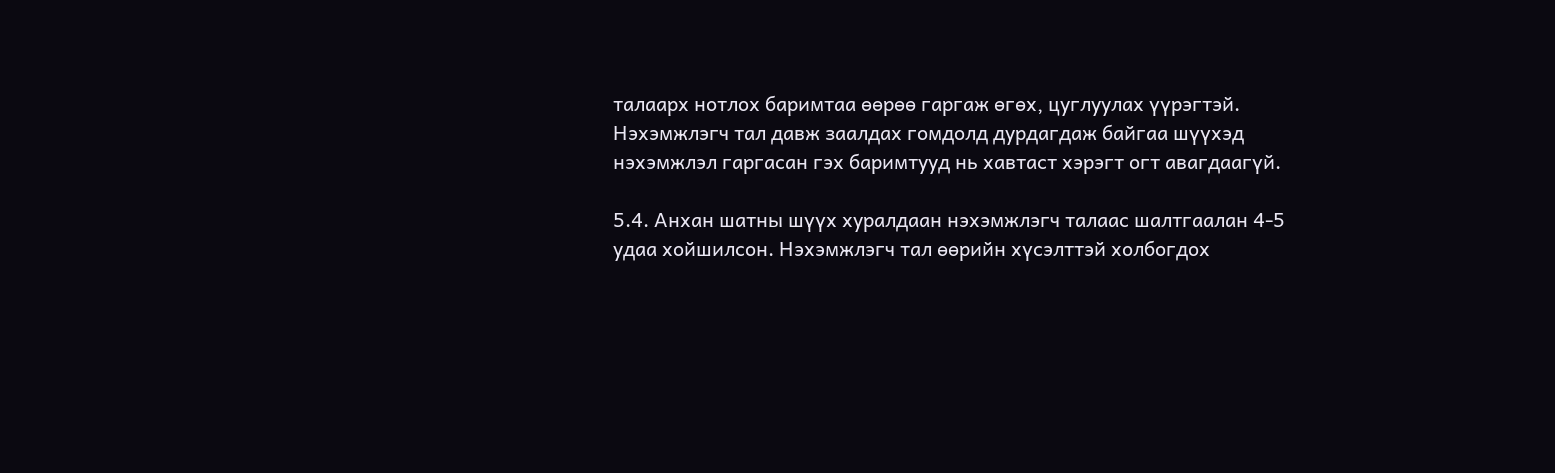талаарх нотлох баримтаа өөрөө гаргаж өгөх, цуглуулах үүрэгтэй. Нэхэмжлэгч тал давж заалдах гомдолд дурдагдаж байгаа шүүхэд нэхэмжлэл гаргасан гэх баримтууд нь хавтаст хэрэгт огт авагдаагүй.

5.4. Анхан шатны шүүх хуралдаан нэхэмжлэгч талаас шалтгаалан 4-5 удаа хойшилсон. Нэхэмжлэгч тал өөрийн хүсэлттэй холбогдох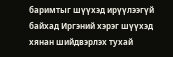баримтыг шүүхэд ирүүлээгүй байхад Иргэний хэрэг шүүхэд хянан шийдвэрлэх тухай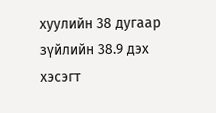хуулийн 38 дугаар зүйлийн 38.9 дэх хэсэгт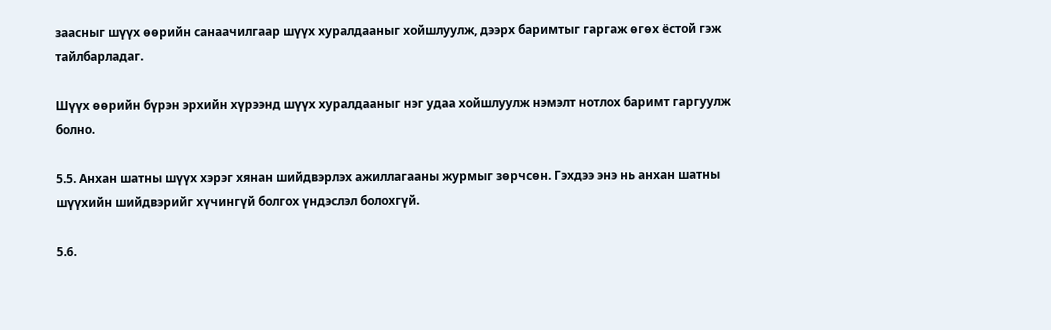заасныг шүүх өөрийн санаачилгаар шүүх хуралдааныг хойшлуулж, дээрх баримтыг гаргаж өгөх ёстой гэж тайлбарладаг.

Шүүх өөрийн бүрэн эрхийн хүрээнд шүүх хуралдааныг нэг удаа хойшлуулж нэмэлт нотлох баримт гаргуулж болно.

5.5. Анхан шатны шүүх хэрэг хянан шийдвэрлэх ажиллагааны журмыг зөрчсөн. Гэхдээ энэ нь анхан шатны шүүхийн шийдвэрийг хүчингүй болгох үндэслэл болохгүй.

5.6.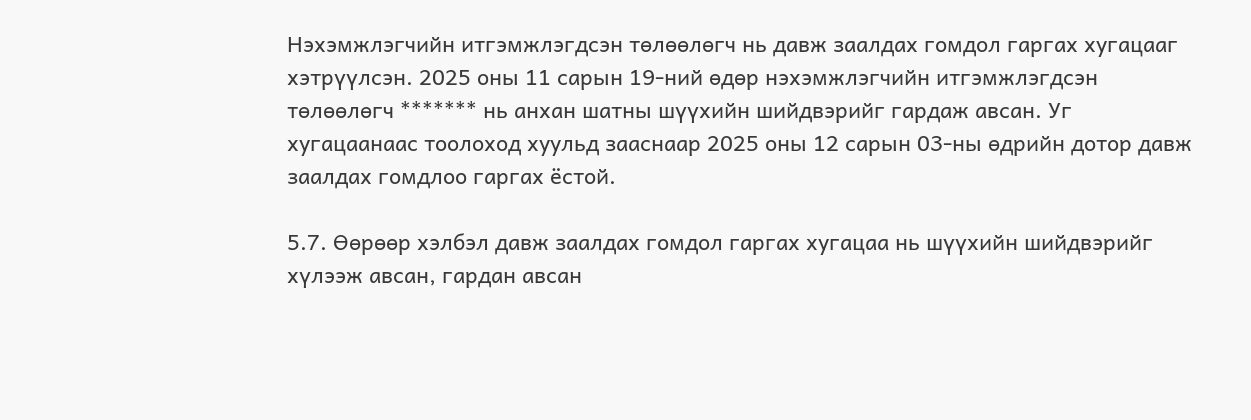Нэхэмжлэгчийн итгэмжлэгдсэн төлөөлөгч нь давж заалдах гомдол гаргах хугацааг хэтрүүлсэн. 2025 оны 11 сарын 19-ний өдөр нэхэмжлэгчийн итгэмжлэгдсэн төлөөлөгч ******* нь анхан шатны шүүхийн шийдвэрийг гардаж авсан. Уг хугацаанаас тоолоход хуульд зааснаар 2025 оны 12 сарын 03-ны өдрийн дотор давж заалдах гомдлоо гаргах ёстой.

5.7. Өөрөөр хэлбэл давж заалдах гомдол гаргах хугацаа нь шүүхийн шийдвэрийг хүлээж авсан, гардан авсан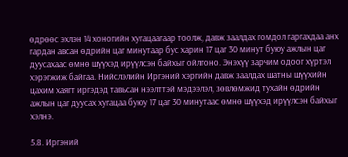өдрөөс эхлэн 14 хоногийн хугацаагаар тоолж, давж заалдах гомдол гаргахдаа анх гардан авсан өдрийн цаг минутаар бус харин 17 цаг 30 минут буюу ажлын цаг дуусахаас өмнө шүүхэд ирүүлсэн байхыг ойлгоно. Энэхүү зарчим одоог хүртэл хэрэгжиж байгаа. Нийслэлийн Иргэний хэргийн давж заалдах шатны шүүхийн цахим хаягт иргэдэд тавьсан нээлттэй мэдээлэл, зөвлөмжид тухайн өдрийн ажлын цаг дуусах хугацаа буюу 17 цаг 30 минутаас өмнө шүүхэд ирүүлсэн байхыг хэлнэ.

5.8. Иргэний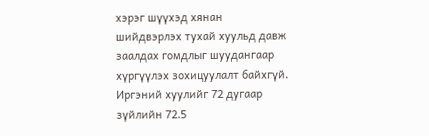хэрэг шүүхэд хянан шийдвэрлэх тухай хуульд давж заалдах гомдлыг шуудангаар хүргүүлэх зохицуулалт байхгүй. Иргэний хуулийг 72 дугаар зүйлийн 72.5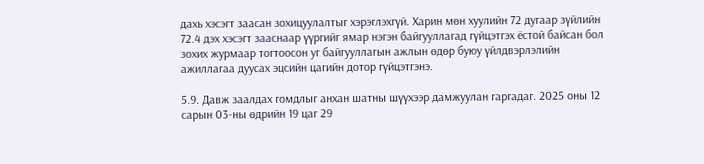дахь хэсэгт заасан зохицуулалтыг хэрэглэхгүй. Харин мөн хуулийн 72 дугаар зүйлийн 72.4 дэх хэсэгт зааснаар үүргийг ямар нэгэн байгууллагад гүйцэтгэх ёстой байсан бол зохих журмаар тогтоосон уг байгууллагын ажлын өдөр буюу үйлдвэрлэлийн ажиллагаа дуусах эцсийн цагийн дотор гүйцэтгэнэ.

5.9. Давж заалдах гомдлыг анхан шатны шүүхээр дамжуулан гаргадаг. 2025 оны 12 сарын 03-ны өдрийн 19 цаг 29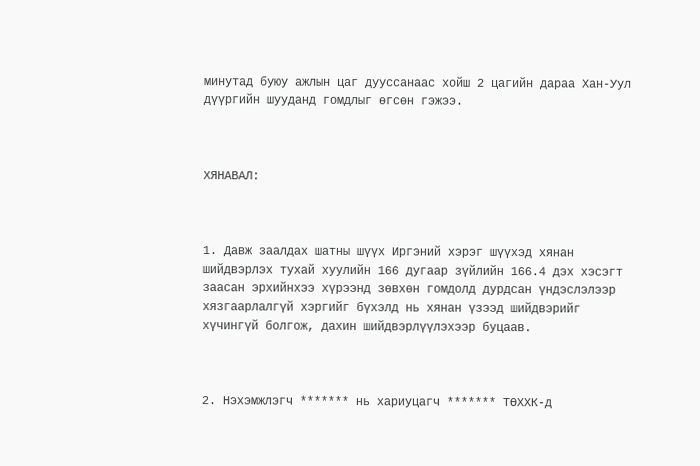минутад буюу ажлын цаг дууссанаас хойш 2 цагийн дараа Хан-Уул дүүргийн шууданд гомдлыг өгсөн гэжээ.



ХЯНАВАЛ:



1. Давж заалдах шатны шүүх Иргэний хэрэг шүүхэд хянан шийдвэрлэх тухай хуулийн 166 дугаар зүйлийн 166.4 дэх хэсэгт заасан эрхийнхээ хүрээнд зөвхөн гомдолд дурдсан үндэслэлээр хязгаарлалгүй хэргийг бүхэлд нь хянан үзээд шийдвэрийг хүчингүй болгож, дахин шийдвэрлүүлэхээр буцаав.



2. Нэхэмжлэгч ******* нь хариуцагч ******* ТӨХХК-д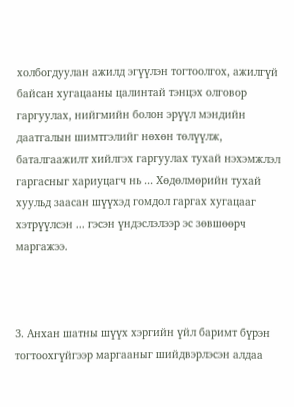холбогдуулан ажилд эгүүлэн тогтоолгох, ажилгүй байсан хугацааны цалинтай тэнцэх олговор гаргуулах, нийгмийн болон эрүүл мэндийн даатгалын шимтгэлийг нөхөн төлүүлж, баталгаажилт хийлгэх гаргуулах тухай нэхэмжлэл гаргасныг хариуцагч нь ... Хөдөлмөрийн тухай хуульд заасан шүүхэд гомдол гаргах хугацааг хэтрүүлсэн ... гэсэн үндэслэлээр эс зөвшөөрч маргажээ.



3. Анхан шатны шүүх хэргийн үйл баримт бүрэн тогтоохгүйгээр маргааныг шийдвэрлэсэн алдаа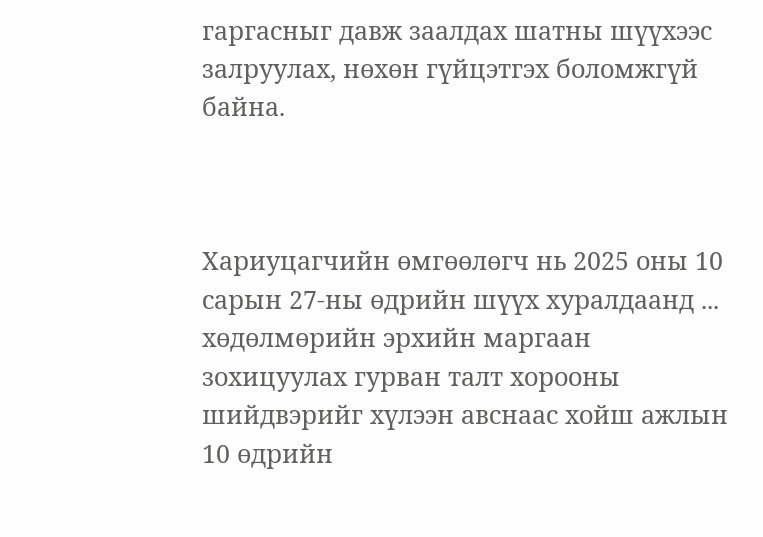гаргасныг давж заалдах шатны шүүхээс залруулах, нөхөн гүйцэтгэх боломжгүй байна.



Хариуцагчийн өмгөөлөгч нь 2025 оны 10 сарын 27-ны өдрийн шүүх хуралдаанд ... хөдөлмөрийн эрхийн маргаан зохицуулах гурван талт хорооны шийдвэрийг хүлээн авснаас хойш ажлын 10 өдрийн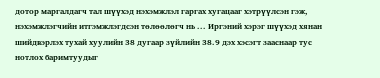дотор маргалдагч тал шүүхэд нэхэмжлэл гаргах хугацааг хэтрүүлсэн гэж, нэхэмжлэгчийн итгэмжлэгдсэн төлөөлөгч нь ... Иргэний хэрэг шүүхэд хянан шийдвэрлэх тухай хуулийн 38 дугаар зүйлийн 38.9 дэх хэсэгт зааснаар тус нотлох баримтуудыг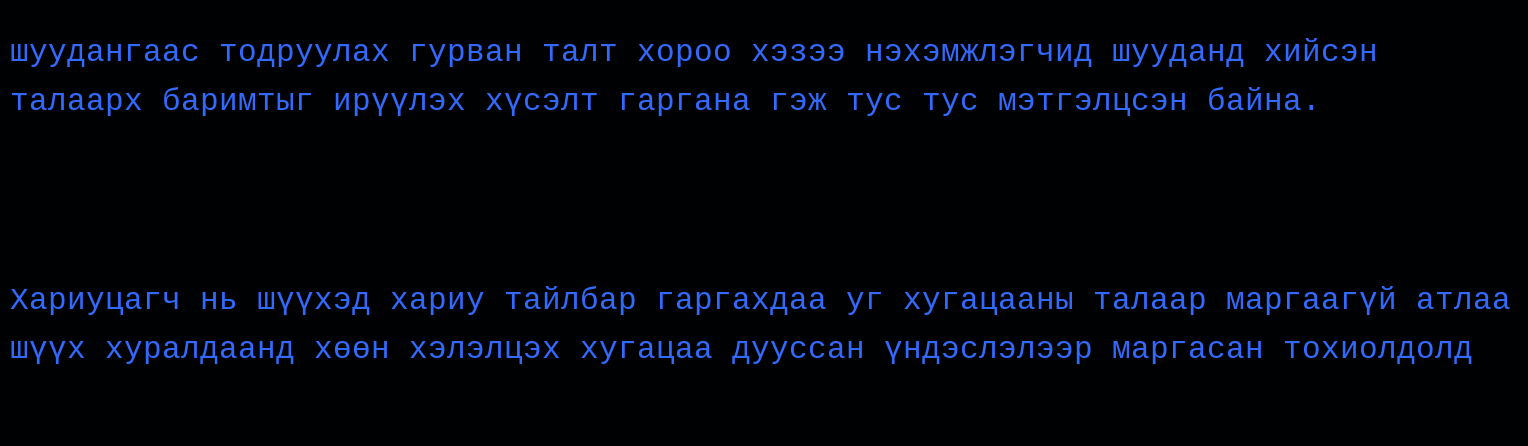шуудангаас тодруулах гурван талт хороо хэзээ нэхэмжлэгчид шууданд хийсэн талаарх баримтыг ирүүлэх хүсэлт гаргана гэж тус тус мэтгэлцсэн байна.



Хариуцагч нь шүүхэд хариу тайлбар гаргахдаа уг хугацааны талаар маргаагүй атлаа шүүх хуралдаанд хөөн хэлэлцэх хугацаа дууссан үндэслэлээр маргасан тохиолдолд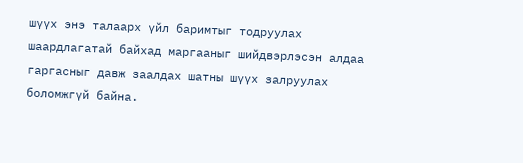шүүх энэ талаарх үйл баримтыг тодруулах шаардлагатай байхад маргааныг шийдвэрлэсэн алдаа гаргасныг давж заалдах шатны шүүх залруулах боломжгүй байна.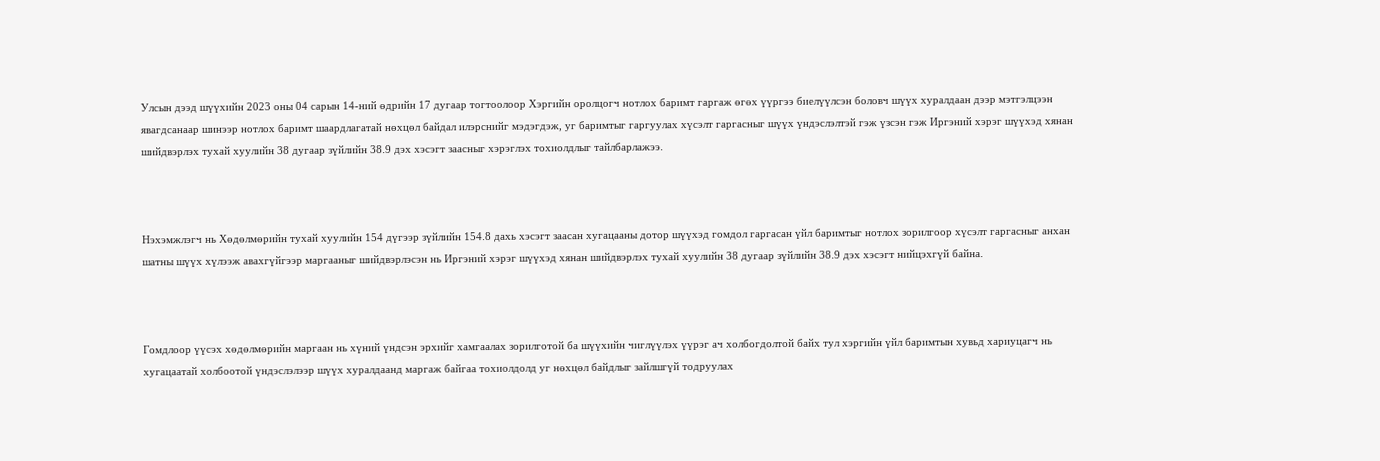Улсын дээд шүүхийн 2023 оны 04 сарын 14-ний өдрийн 17 дугаар тогтоолоор Хэргийн оролцогч нотлох баримт гаргаж өгөх үүргээ биелүүлсэн боловч шүүх хуралдаан дээр мэтгэлцээн явагдсанаар шинээр нотлох баримт шаардлагатай нөхцөл байдал илэрснийг мэдэгдэж, уг баримтыг гаргуулах хүсэлт гаргасныг шүүх үндэслэлтэй гэж үзсэн гэж Иргэний хэрэг шүүхэд хянан шийдвэрлэх тухай хуулийн 38 дугаар зүйлийн 38.9 дэх хэсэгт заасныг хэрэглэх тохиолдлыг тайлбарлажээ.



Нэхэмжлэгч нь Хөдөлмөрийн тухай хуулийн 154 дүгээр зүйлийн 154.8 дахь хэсэгт заасан хугацааны дотор шүүхэд гомдол гаргасан үйл баримтыг нотлох зорилгоор хүсэлт гаргасныг анхан шатны шүүх хүлээж авахгүйгээр маргааныг шийдвэрлэсэн нь Иргэний хэрэг шүүхэд хянан шийдвэрлэх тухай хуулийн 38 дугаар зүйлийн 38.9 дэх хэсэгт нийцэхгүй байна.



Гомдлоор үүсэх хөдөлмөрийн маргаан нь хүний үндсэн эрхийг хамгаалах зорилготой ба шүүхийн чиглүүлэх үүрэг ач холбогдолтой байх тул хэргийн үйл баримтын хувьд хариуцагч нь хугацаатай холбоотой үндэслэлээр шүүх хуралдаанд маргаж байгаа тохиолдолд уг нөхцөл байдлыг зайлшгүй тодруулах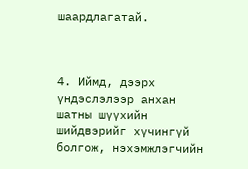шаардлагатай.



4. Иймд, дээрх үндэслэлээр анхан шатны шүүхийн шийдвэрийг хүчингүй болгож, нэхэмжлэгчийн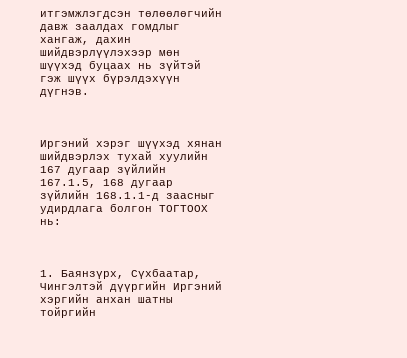итгэмжлэгдсэн төлөөлөгчийн давж заалдах гомдлыг хангаж, дахин шийдвэрлүүлэхээр мөн шүүхэд буцаах нь зүйтэй гэж шүүх бүрэлдэхүүн дүгнэв.



Иргэний хэрэг шүүхэд хянан шийдвэрлэх тухай хуулийн 167 дугаар зүйлийн 167.1.5, 168 дугаар зүйлийн 168.1.1-д заасныг удирдлага болгон ТОГТООХ нь:



1. Баянзүрх, Сүхбаатар, Чингэлтэй дүүргийн Иргэний хэргийн анхан шатны тойргийн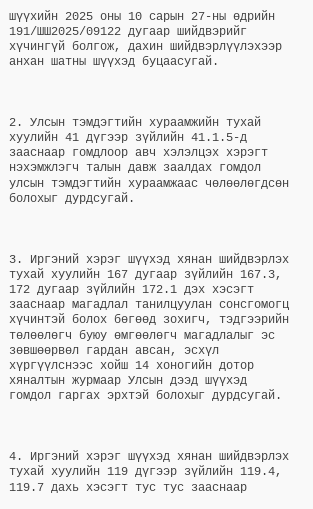шүүхийн 2025 оны 10 сарын 27-ны өдрийн 191/ШШ2025/09122 дугаар шийдвэрийг хүчингүй болгож, дахин шийдвэрлүүлэхээр анхан шатны шүүхэд буцаасугай.



2. Улсын тэмдэгтийн хураамжийн тухай хуулийн 41 дүгээр зүйлийн 41.1.5-д зааснаар гомдлоор авч хэлэлцэх хэрэгт нэхэмжлэгч талын давж заалдах гомдол улсын тэмдэгтийн хураамжаас чөлөөлөгдсөн болохыг дурдсугай.



3. Иргэний хэрэг шүүхэд хянан шийдвэрлэх тухай хуулийн 167 дугаар зүйлийн 167.3, 172 дугаар зүйлийн 172.1 дэх хэсэгт зааснаар магадлал танилцуулан сонсгомогц хүчинтэй болох бөгөөд зохигч, тэдгээрийн төлөөлөгч буюу өмгөөлөгч магадлалыг эс зөвшөөрвөл гардан авсан, эсхүл хүргүүлснээс хойш 14 хоногийн дотор хяналтын журмаар Улсын дээд шүүхэд гомдол гаргах эрхтэй болохыг дурдсугай.



4. Иргэний хэрэг шүүхэд хянан шийдвэрлэх тухай хуулийн 119 дүгээр зүйлийн 119.4, 119.7 дахь хэсэгт тус тус зааснаар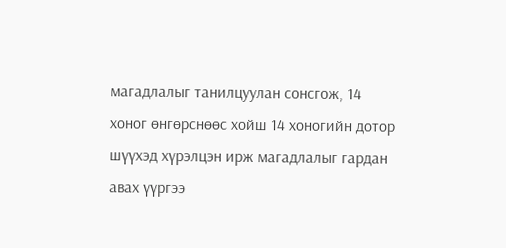магадлалыг танилцуулан сонсгож, 14 хоног өнгөрснөөс хойш 14 хоногийн дотор шүүхэд хүрэлцэн ирж магадлалыг гардан авах үүргээ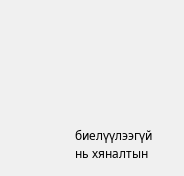биелүүлээгүй нь хяналтын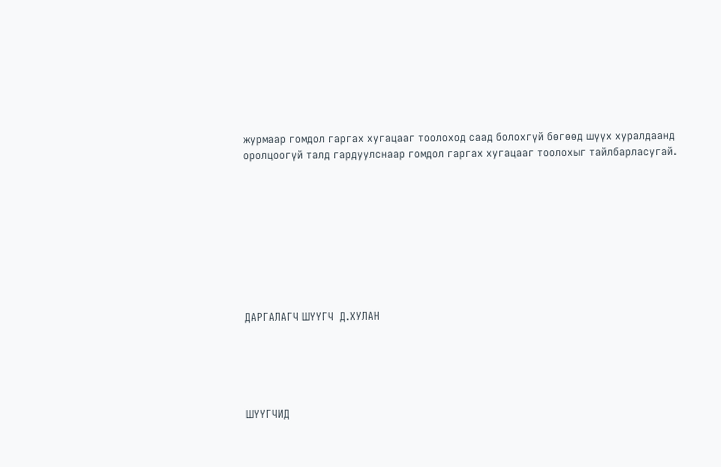журмаар гомдол гаргах хугацааг тоолоход саад болохгүй бөгөөд шүүх хуралдаанд оролцоогүй талд гардуулснаар гомдол гаргах хугацааг тоолохыг тайлбарласугай.









ДАРГАЛАГЧ ШҮҮГЧ  Д.ХУЛАН





ШҮҮГЧИД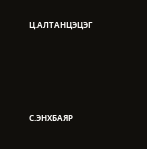Ц.АЛТАНЦЭЦЭГ





С.ЭНХБАЯР